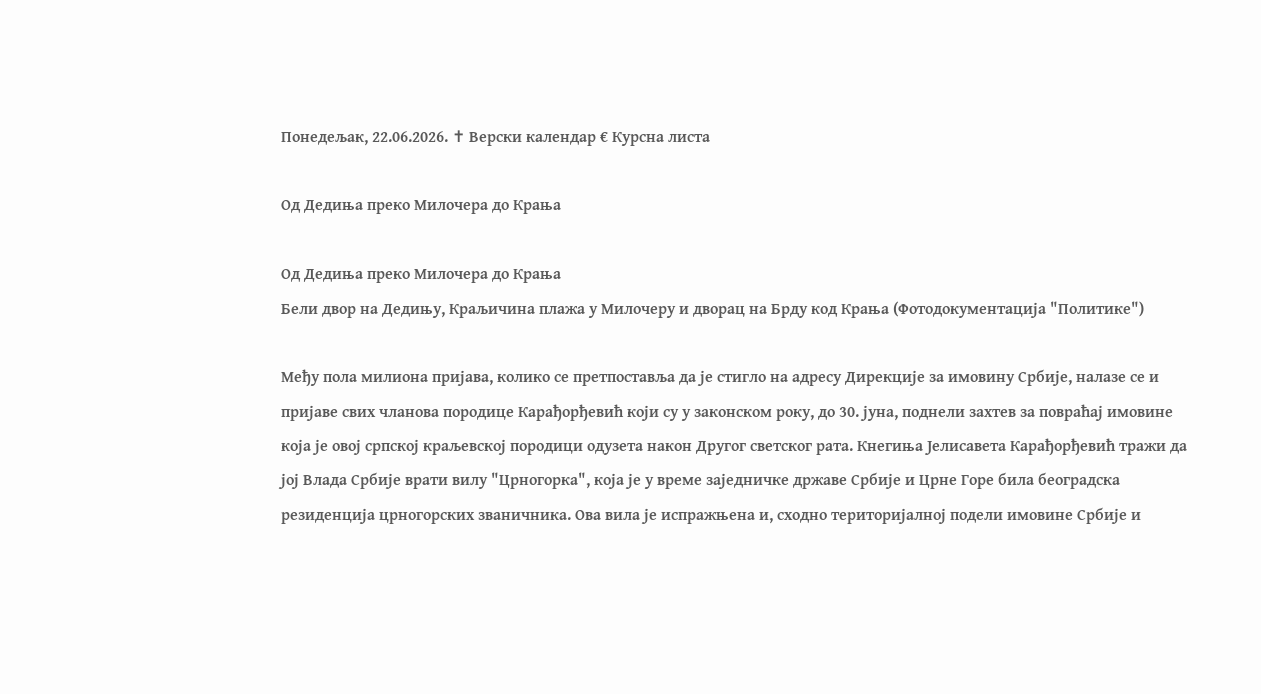Понедељак, 22.06.2026. ✝ Верски календар € Курсна листа

Од Дедиња преко Милочера до Крања

Од Дедиња преко Милочера до Крања
Бели двор на Дедињу, Краљичина плажа у Милочеру и дворац на Брду код Крања (Фотодокументација "Политике")

Међу пола милиона пријава, колико се претпоставља да је стигло на адресу Дирекције за имовину Србије, налазе се и пријаве свих чланова породице Карађорђевић који су у законском року, до 30. јуна, поднели захтев за повраћај имовине која је овој српској краљевској породици одузета након Другог светског рата. Кнегиња Јелисавета Карађорђевић тражи да јој Влада Србије врати вилу "Црногорка", која је у време заједничке државе Србије и Црне Горе била београдска резиденција црногорских званичника. Ова вила је испражњена и, сходно територијалној подели имовине Србије и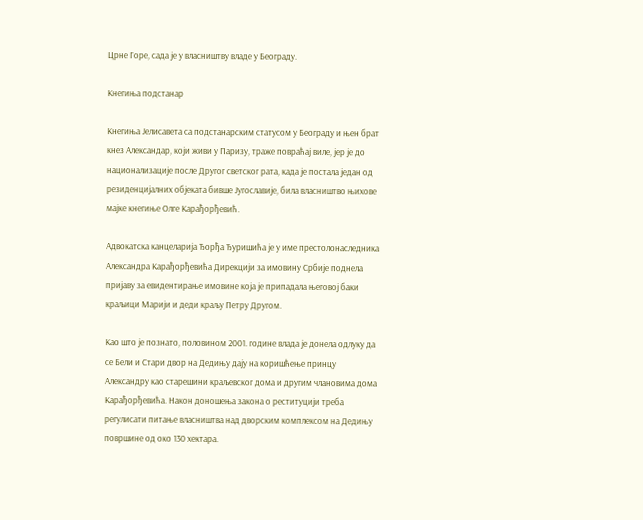Црне Горе, сада је у власништву владе у Београду.

Кнегиња подстанар

Кнегиња Јелисавета са подстанарским статусом у Београду и њен брат кнез Александар, који живи у Паризу, траже повраћај виле, јер је до национализације после Другог светског рата, када је постала један од резиденцијалних објеката бивше Југославије, била власништво њихове мајке кнегиње Олге Карађорђевић.

Адвокатска канцеларија Ђорђа Ђуришића је у име престолонаследника Александра Карађорђевића Дирекцији за имовину Србије поднела пријаву за евидентирање имовине која је припадала његовој баки краљици Марији и деди краљу Петру Другом.

Као што је познато, половином 2001. године влада је донела одлуку да се Бели и Стари двор на Дедињу дају на коришћење принцу Александру као старешини краљевског дома и другим члановима дома Карађорђевића. Након доношења закона о реституцији треба регулисати питање власништва над дворским комплексом на Дедињу површине од око 130 хектара.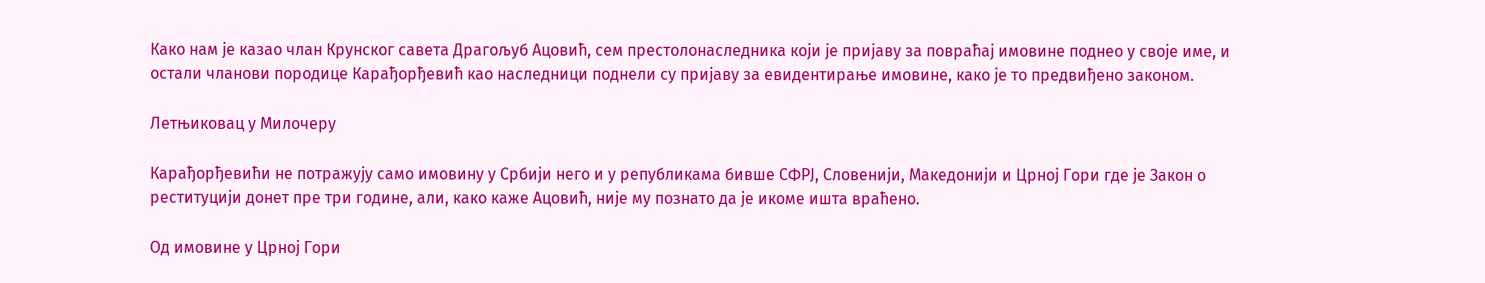Како нам је казао члан Крунског савета Драгољуб Ацовић, сем престолонаследника који је пријаву за повраћај имовине поднео у своје име, и остали чланови породице Карађорђевић као наследници поднели су пријаву за евидентирање имовине, како је то предвиђено законом.

Летњиковац у Милочеру

Карађорђевићи не потражују само имовину у Србији него и у републикама бивше СФРЈ, Словенији, Македонији и Црној Гори где је Закон о реституцији донет пре три године, али, како каже Ацовић, није му познато да је икоме ишта враћено.

Од имовине у Црној Гори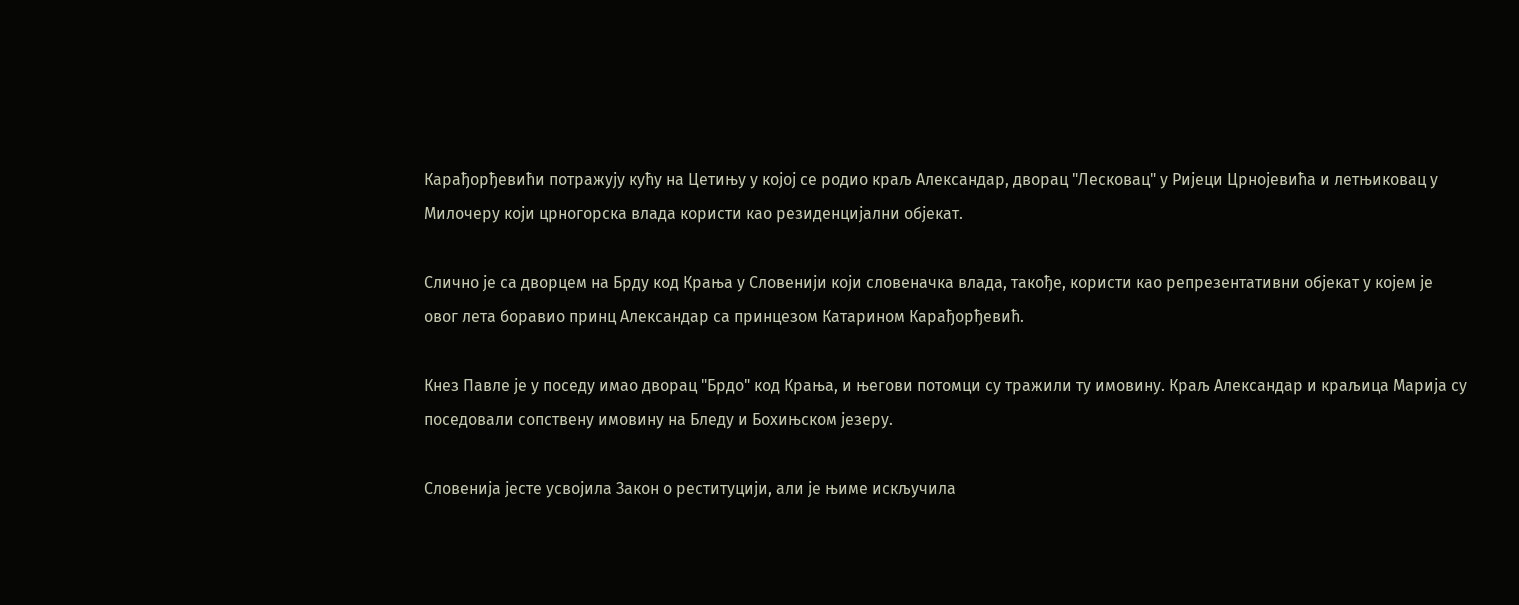Карађорђевићи потражују кућу на Цетињу у којој се родио краљ Александар, дворац "Лесковац" у Ријеци Црнојевића и летњиковац у Милочеру који црногорска влада користи као резиденцијални објекат.

Слично је са дворцем на Брду код Крања у Словенији који словеначка влада, такође, користи као репрезентативни објекат у којем је овог лета боравио принц Александар са принцезом Катарином Карађорђевић.

Кнез Павле је у поседу имао дворац "Брдо" код Крања, и његови потомци су тражили ту имовину. Краљ Александар и краљица Марија су поседовали сопствену имовину на Бледу и Бохињском језеру.

Словенија јесте усвојила Закон о реституцији, али је њиме искључила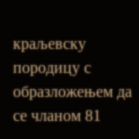краљевску породицу с образложењем да се чланом 81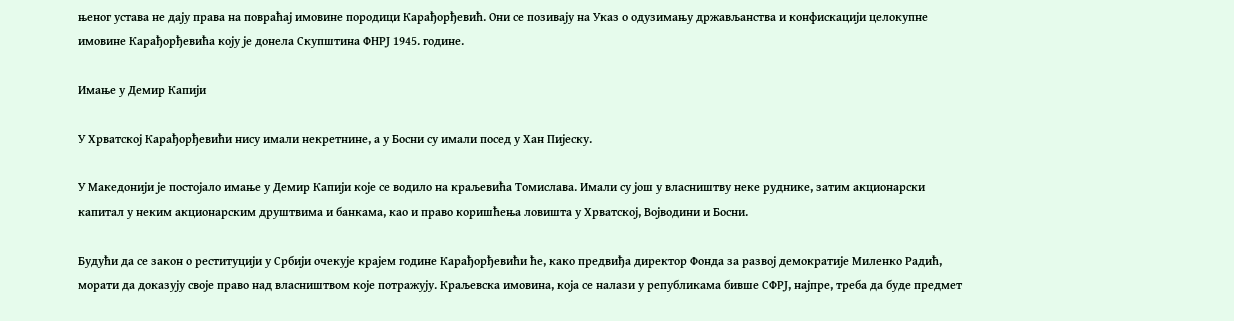њеног устава не дају права на повраћај имовине породици Карађорђевић. Они се позивају на Указ о одузимању држављанства и конфискацији целокупне имовине Карађорђевића коју је донела Скупштина ФНРЈ 1945. године.

Имање у Демир Капији

У Хрватској Карађорђевићи нису имали некретнине, а у Босни су имали посед у Хан Пијеску.

У Македонији је постојало имање у Демир Капији које се водило на краљевића Томислава. Имали су још у власништву неке руднике, затим акционарски капитал у неким акционарским друштвима и банкама, као и право коришћења ловишта у Хрватској, Војводини и Босни.

Будући да се закон о реституцији у Србији очекује крајем године Карађорђевићи ће, како предвиђа директор Фонда за развој демократије Миленко Радић, морати да доказују своје право над власништвом које потражују. Краљевска имовина, која се налази у републикама бивше СФРЈ, најпре, треба да буде предмет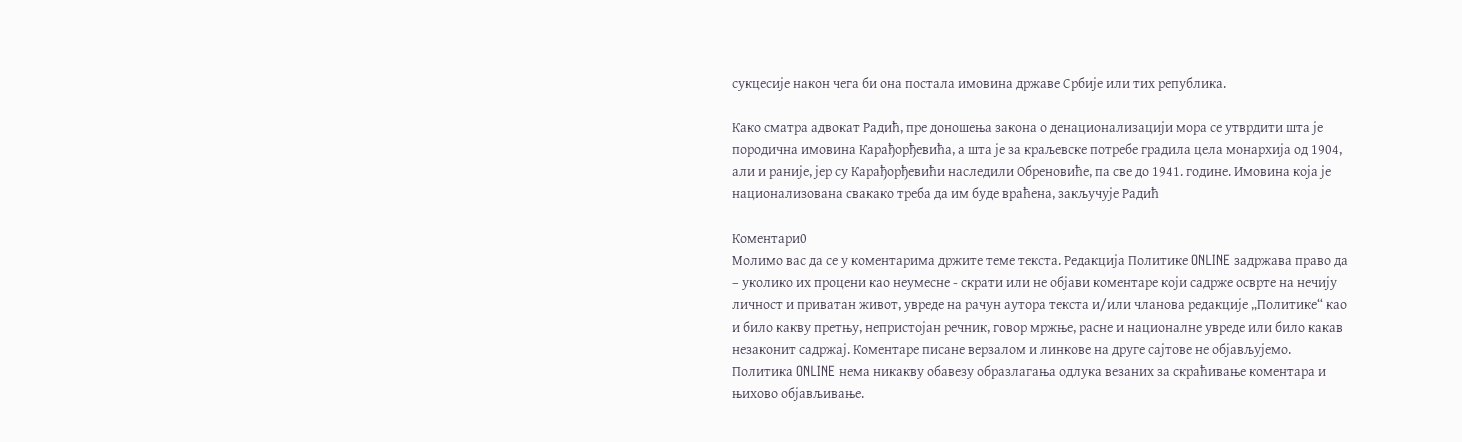сукцесије након чега би она постала имовина државе Србије или тих република.

Како сматра адвокат Радић, пре доношења закона о денационализацији мора се утврдити шта је породична имовина Карађорђевића, а шта је за краљевске потребе градила цела монархија од 1904, али и раније, јер су Карађорђевићи наследили Обреновиће, па све до 1941. године. Имовина која је национализована свакако треба да им буде враћена, закључује Радић

Коментари0
Молимо вас да се у коментарима држите теме текста. Редакција Политике ONLINE задржава право да – уколико их процени као неумесне - скрати или не објави коментаре који садрже осврте на нечију личност и приватан живот, увреде на рачун аутора текста и/или чланова редакције „Политике“ као и било какву претњу, непристојан речник, говор мржње, расне и националне увреде или било какав незаконит садржај. Коментаре писане верзалом и линкове на друге сајтове не објављујемо. Политика ONLINE нема никакву обавезу образлагања одлука везаних за скраћивање коментара и њихово објављивање.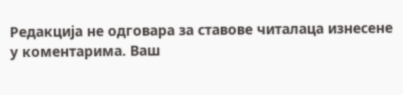Редакција не одговара за ставове читалаца изнесене у коментарима. Ваш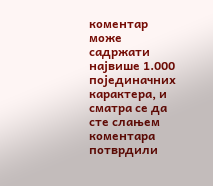коментар може садржати највише 1.000 појединачних карактера, и сматра се да сте слањем коментара потврдили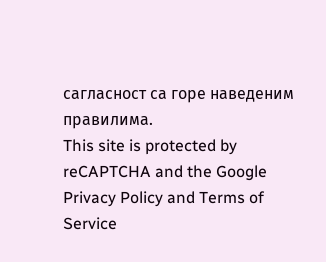сагласност са горе наведеним правилима.
This site is protected by reCAPTCHA and the Google Privacy Policy and Terms of Service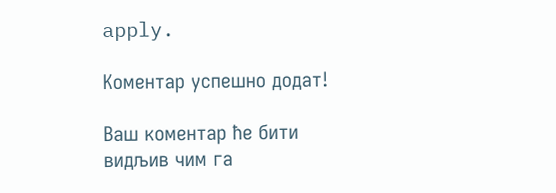apply.

Комeнтар успeшно додат!

Ваш комeнтар ћe бити видљив чим га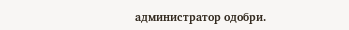администратор одобри.